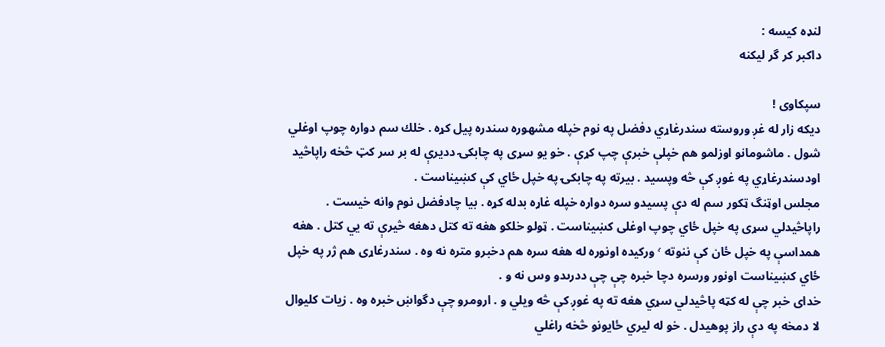لنډه كيسه :
داكبر كر گر ليكنه

سپكاوی !
ديكه زار له غږ وروسته سندرغاړي دفضل په نوم خپله مشهوره سندره پيل كړه . خلك سم دواره چوپ اوغلي شول . ماشومانو اوزلمو هم خپلې خبرې چپ كړې . خو يو سړی په چابكۍ دديرې له بر سر كټ څخه راپاڅيد اودسندرغاړي په غوږ كې څه وپسيد . بيرته په چابكۍ په خپل ځاي كې كښيناست .
مجلس اوټنگ ټكور سم له دې پسيدو سره دواره خپله غاړه بدله كړه . بيا چادفضل نوم وانه خيست . راپاڅيدلي سړی په خپل ځاي چوپ اوغلی كښيناست . ټولو خلكو هغه ته كتل دهغه څيرې ته يي كتل . هغه همداسې په خپل ځان كې ننوته ٬ وركيده اونوره له هغه سره هم دخبرو متره نه وه . سندرغاړی هم ژر په خپل ځاي كښيناست اونور ورسره دچا خبره چې چې ددرىدو وس نه و .
خدای خبر چې له كټه پاڅيدلي سړي هغه ته په غوږ كې څه ويلي و . ارومرو چې دگواښ خبره وه . زيات كليوال لا دمخه په دې راز پوهيدل . خو له ليري ځايونو څخه راغلي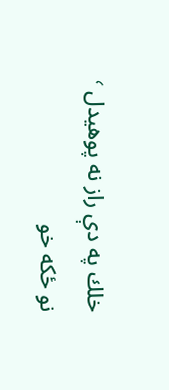خلك په دې راز نه پوهيدل ٬ نو ځكه خو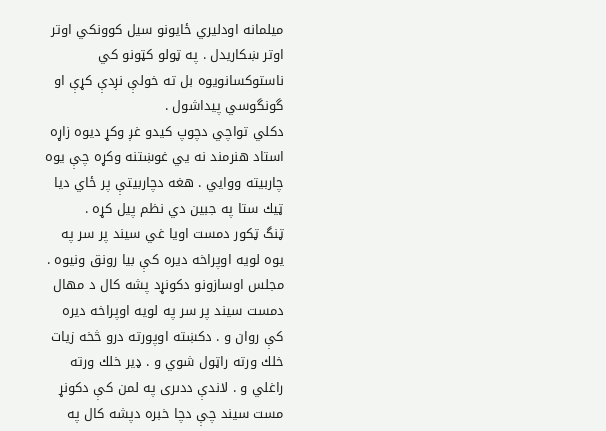ميلمانه اودليري ځايونو سيل كوونكي اوتر اوتر ښكاريدل . په ټولو كټونو كي ناستوكسانويوه بل ته خولې نږدې كړې او گونگوسي پيداشول .
دكلي تواچي دچوپ كيدو غږ وكړ ديوه زاړه استاد هنرمند نه يي غوښتنه وكړه چې يوه چاربيته ووايي . هغه دچاربيتې پر ځاي ديا ټيك ستا په جبين دي نظم پيل كړه .
ټنگ ټكور دمست اويا غي سيند پر سر په يوه لويه اوپراخه ديره كې بيا رونق ونيوه .
مجلس اوسازونو دكونړد پشه كال د مهال دمست سيند پر سر په لويه اوپراخه ديره كې روان و . دكښته اوپورته درو څخه زيات خلك ورته راټول شوي و . ډير خلك ورته راغلي و . لاندې ددىرى په لمن کې دكونړ مست سيند چې دچا خبره دپشه كال په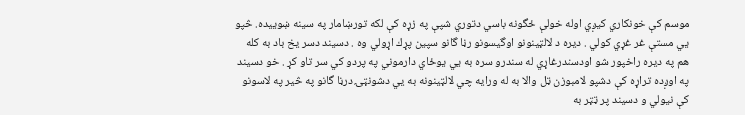موسم كې خونكاري كيږي اوله خولې ځگونه باسي دتوري شپې په زړه كې لكه تورښامار په سينه ښوييده. څپو يي مستې غر غړي كولي . ديره د لالټينونو اوگيسونو رڼا گانو سپين پړك اړولي وه . دسيند دسر يخ باد به كله هم په ديره راخپور شو اودسندرغاړي له سندرو سره به يي يوځاي دارموني په پردو كي سر تاو كړ . خو دسيند په اوږده تراړه كې دشپو لامبوزن ټل والا به له ورايه چي لالټينونه به يي دشونټۍ درڼا گانو په څير په لاسونو كې نيولي و دسيند پر ټټر به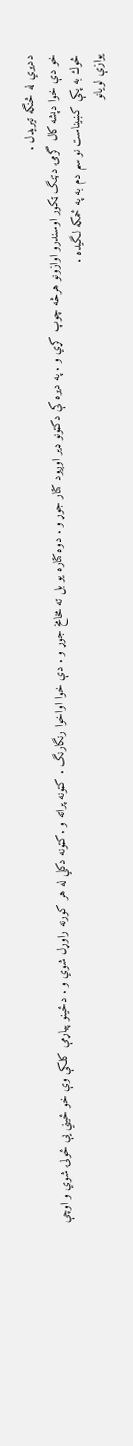دديري له څنگه تيريدل .
خو دې خوا دپشه كال گرمۍ دټنگ ټكور اوسندرو اوازونو هرڅه چوپ كړي و . په ديره كې دكټونو ډير اوږود كتار جوړ و . دوه كتاره يو بل ته مخامخ جوړ و . دې خوا اواخوا رنگارنگ . كټونه پراته و .كټونه دكلي له هر كورنه راوړل شوي و . دځينو پياړمې كلكې وې خو ځيني يې ځولۍ شوي و اوچې څوك به پكې كښيناست نو سم دم به په ځمكه لگيده .
يوازې لويانو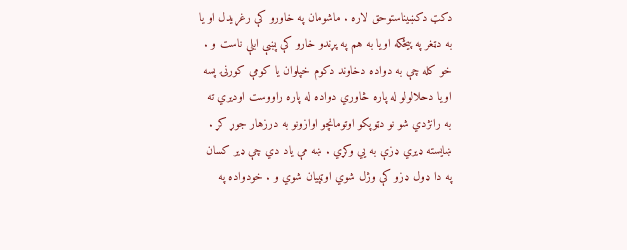دكټ دكښيناستوحق لاره . ماشومان په خاورو كې رغړيدل او يا به دټغر په پيڅكه اويا به هم په پړندو خارو كې پښې ابلې ناست و .
خو كله چې به دواده دخاوند دكوم خپلوان يا كومې كورنۍ پسه اويا دحلالولو له پاره څاوري دواده له پاره راووست اوديري ته به رانژدي شو نو دټوپكو اوتومانچو اوازونو به درزهار جوړ كړ . ښايسته ډيري ډزې به يي وكړي . ښه مې ياد دي چې ډير كسان په دا ډول ډزو كې وژل شوي اوټپيان شوي و . خودواده په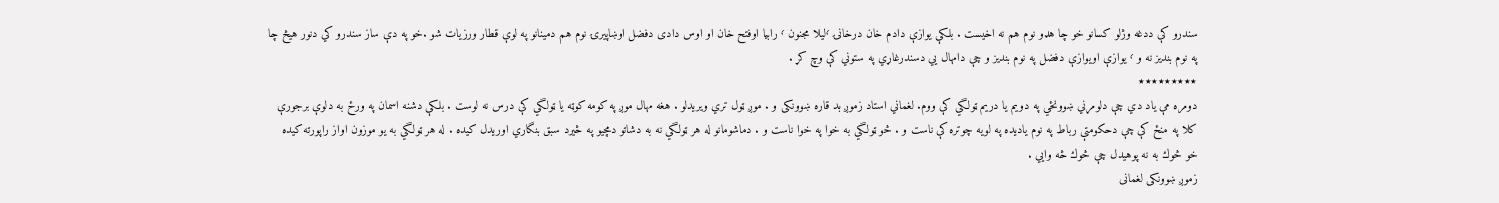سندرو كې ددغه وژلو كسانو خو چا هډو نوم هم نه اخيست . بلكې يوازې دادم خان درخانۍ ٬ليلا مجنون ٬ رابيا اوفتح خان او اوس دادی دفضل اوښاپيرۍ نوم هم دمينانو په لوې قطار ورزيات شو .خو په دې ساز سندرو كي دنور هيڅ چا په نوم بنديز نه و ٬ يوازې اويوازې دفضل په نوم بنديز و چې دامهال يي دسندرغاړي په ستوني كې وچ كړ .
٭٭٭٭٭٭٭٭٭
دومره مې ياد دي چې دلومړني ښوونځي په دويم يا دريم ټولگي كې ووم. لغماني استاد زموږ بد قاره ښوونكى و . موږ ټول تري ويريدلو . هغه مهال موږ په كومه كوټه يا ټولگي كې درس نه لوست . بلكې دشنه اسمان په ورځ به دلوې برجورې كلا په منځ كې چې دحكومتې رباط په نوم ياديده په لويه چوتره كې ناست و . څو ټولگي به خوا په خوا ناست و . دماشومانو له هر ټولگي نه به دشاتو دمچيو په څيرد سبق بنگاري اوريدل كيده . له هر ټولگي به يو موزون اواز راپورته كيده خو څوك به نه پوهيدل چې څوك څه وايي .
زموږ ښوونكی لغمانی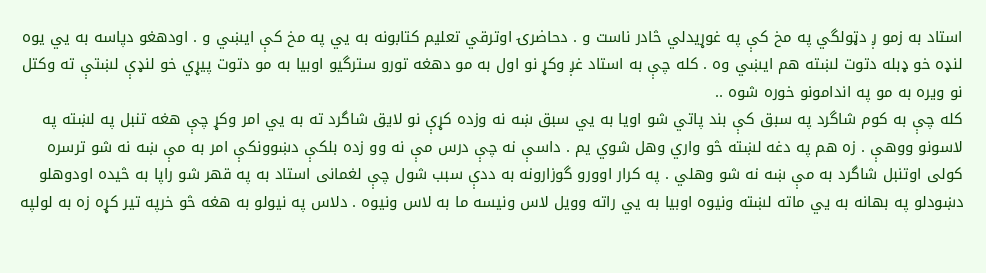استاد به زمو ږ دټولگي په مخ كې په غوړيدلي څادر ناست و . دحاضرۍ اوترقي تعليم كتابونه به يي په مخ كې ايښي و . اودهغو دپاسه به يي يوه لنډه خو ډبله دتوت لښته هم ايښي وه . كله چې به استاد غږ وكړ نو اول به مو دهغه تورو سترگيو اوبيا به مو دتوت پيړي خو لنډې لښتې ته وكتل نو ويره به مو په اندامونو خوره شوه ..
كله چې به كوم شاگرد په سبق كې بند پاتي شو اويا به يي سبق ښه نه وزده كړې نو لايق شاگرد ته به يي امر وكړ چې هغه تنبل په لښته په لاسونو ووهې . زه هم په دغه لښته څو واري وهل شوي يم . داسې نه چې درس مې نه وو زده بلكې دښوونكې امر به مې ښه نه شو ترسره كولی اوتنبل شاگرد به مې ښه نه شو وهلي . په كرار اوورو گوزارونه به ددې سبب شول چې لغمانی استاد به په قهر شو راپا به څيده اودوهلو دښودلو په بهانه به يي ماته لښته ونيوه اوبيا به يي راته وويل لاس ونيسه ما به لاس ونيوه . دلاس په نيولو به هغه څو خرپه تير كړه زه به لولپه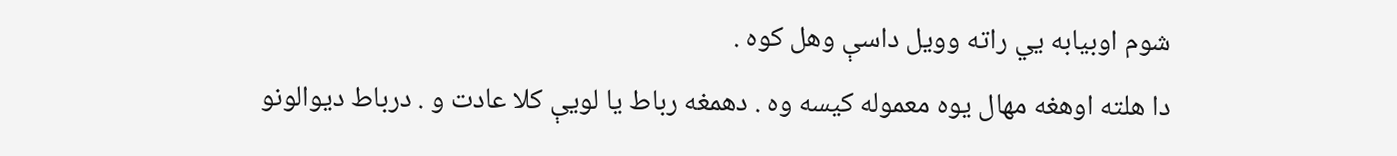شوم اوبيابه يي راته وويل داسې وهل كوه .
دا هلته اوهغه مهال يوه معموله كيسه وه . دهمغه رباط يا لويې كلا عادت و . درباط ديوالونو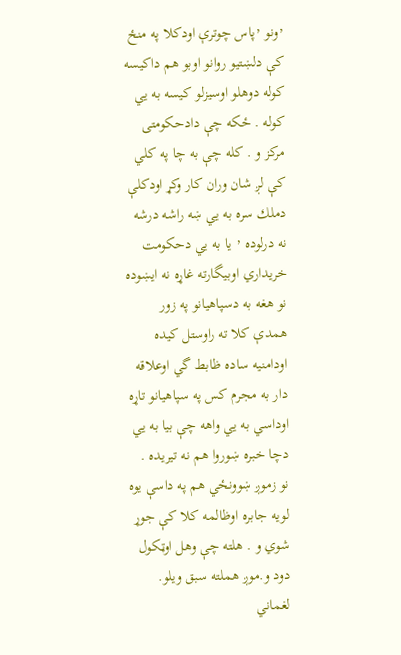٬ونو ٬پاس چوترې اودكلا په منځ كې دلښتيو روانو اوبو هم داكيسه كوله دوهلو اوسيزلو كيسه به يي كوله . ځكه چې دادحكومتی مركز و . كله چې به چا په كلي كې لږ شان وران كار وكړ اودكلې دملك سره به يي ښه راشه درشه نه درلوده ٬ يا به يي دحكومت خريداري اوبيگارته غاړه نه ايښوده نو هغه به دسپاهيانو په زور همدې كلا ته راوستل كيده اودامنيه ساده ظابط گي اوعلاقه دار به مجرم كس په سپاهيانو تاړه اوداسي به يي واهه چې بيا به يي دچا خبره ښوروا هم نه تيريده .
نو زموږ ښوونځي هم په داسې يوه لويه جابره اوظالمه كلا كې جوړ شوي و . هلته چې وهل اوټكول دود و.موږ هملته سبق ويلو. لغماني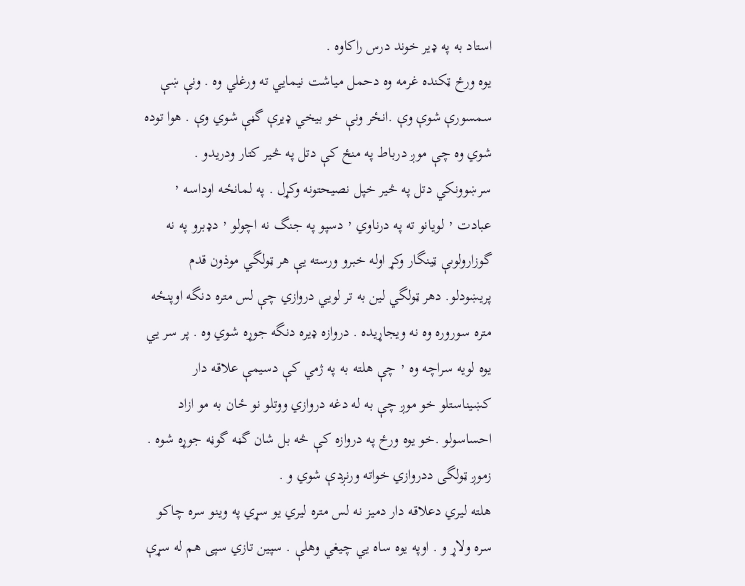استاد به په ډير خوند درس راكاوه .
يوه ورځ ټكنده غرمه وه دحمل مياشت نيمايي ته ورغلي وه . ونې ښې سمسورې شوې وې .انځر ونې خو بيخي ډيرې گڼې شوي وې . هوا توده شوي وه چې موږ درباط په منځ كې دتل په څير كتار ودريدو . سرښوونكي دتل په څير خپل نصيحتونه وكړل . په لمانځه اوداسه ٬ عبادت ٬ لويانو ته په درناوي ٬ دسپو په جنگ نه اچولو ٬ دډبرو په نه گوزارولوىې ټينگار وكړ اوله خبرو ورسته يې هر ټولگي موذون قدم پريښودلو. دهر ټولگي لين به تر لويي دروازي چې لس متره دنگه اوپنځه متره سوروره وه نه ويجاړيده . دروازه ډيره دنگه جوړه شوي وه . پر سر يي يوه لويه سراچه وه ٬ چې هلته به په ژمي كې دسيمې علاقه دار كښيناستلو خو موږ چې به له دغه دروازي ووتلو نو ځان به مو ازاد احساسولو .خو يوه ورځ په دروازه كې څه بل شان گڼه گوڼه جوړه شوه .
زموږ ټولگی ددروازي خواته ورنږدې شوي و .
هلته ليري دعلاقه دار دميز نه لس متره ليري يو سړي په وينو سره چاكو سره ولاړ و . اوپه يوه ساه يي چيغي وهلې . سپين تازي سپی هم له سړې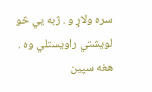سره ولاړ و . ژبه يي څو لويشتي راويستلي وه . هغه سپين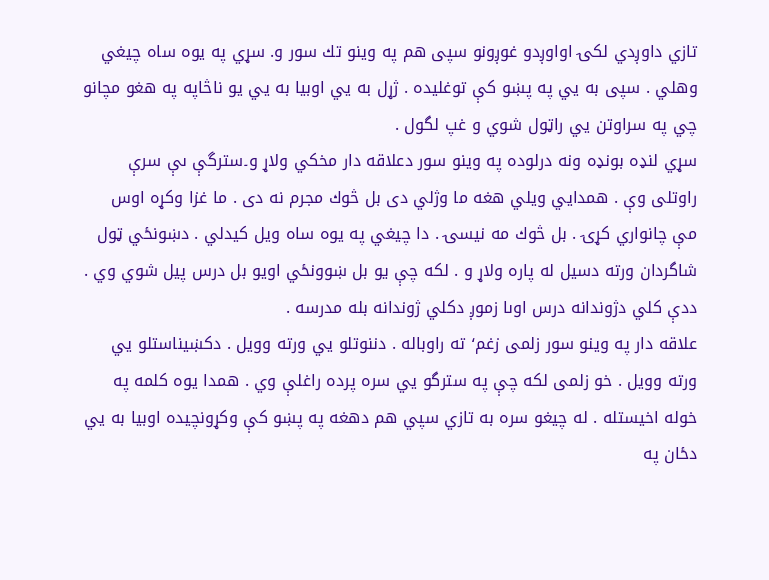تازي داوږدي لكۍ اواوږدو غوږونو سپی هم په وينو تك سور و. سړي په يوه ساه چيغي وهلي . سپی به يي په پښو كې توغليده . ژړل به يي اوبيا به يي يو ناڅاپه په هغو مچانو چي په سراوتن يي راټول شوي و غپ لگول .
سړي لنډه بونډه ونه درلوده په وينو سور دعلاقه دار مخكي ولاړ و۔سترگې ىې سرې راوتلى وې . همدايي ويلي هغه ما وژلي دی بل څوك مجرم نه دی . ما غزا وكړه اوس مې چانواري كړۍ . بل څوك مه نيسۍ . دا چيغي په يوه ساه ويل كيدلي . دښونځي ټول شاگردان ورته دسيل له پاره ولاړ و . لكه چې يو بل ښوونځي اويو بل درس پيل شوي وي . ددې كلي دژوندانه درس اوىا زموږ دكلي ژوندانه بله مدرسه .
علاقه دار په وينو سور زلمى زغم٬ ته راوباله . دننوتلو يي ورته وويل . دكښيناستلو يي ورته وويل . خو زلمی لكه چې په سترگو يي سره پرده راغلې وي . همدا يوه كلمه په خوله اخيستله . له چيغو سره به تازي سپي هم دهغه په پښو كې وكړونچيده اوبيا به يي دځان په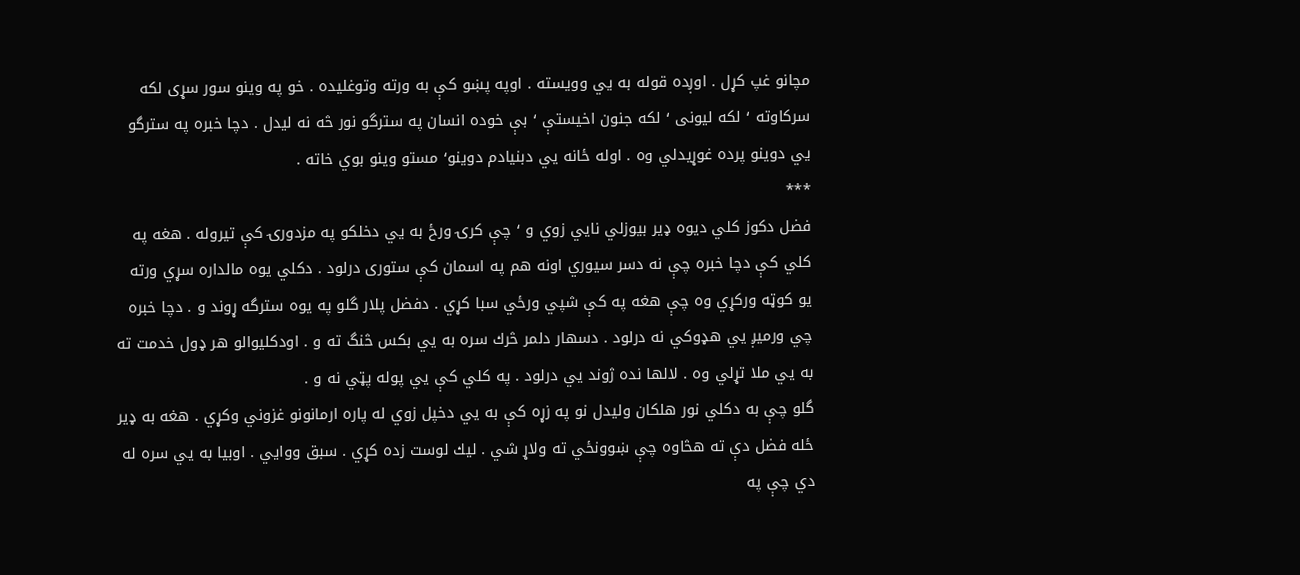مچانو غپ كړل . اوږده قوله به يي وويسته . اوپه پښو كې به ورته وتوغليده . خو په وينو سور سړی لكه سركاوته ٬ لكه ليونی ٬ لكه جنون اخيستې ٬ بې خوده انسان په سترگو نور څه نه ليدل . دچا خبره په سترگو يي دوينو پرده غوړيدلي وه . اوله ځانه يي دبنيادم دوينو٬ مستو وينو بوي خاته .
٭٭٭
فضل دكوز كلي ديوه ډير بيوزلي نايي زوي و ٬ چې كرۍ ورځ به يي دخلكو په مزدورۍ كې تيروله . هغه په كلي كې دچا خبره چې نه دسر سيوري اونه هم په اسمان كې ستوری درلود . دكلي يوه مالداره سړي ورته يو كوټه وركړي وه چې هغه په كې شپي ورځي سبا كړي . دفضل پلار گلو په يوه سترگه ړوند و . دچا خبره چي ورميږ يي هډوكي نه درلود . دسهار دلمر څرك سره به يي بكس څنگ ته و . اودكليوالو هر ډول خدمت ته به يي ملا تړلي وه . لالها نده ژوند يي درلود . په كلي كې يي پوله پټي نه و .
گلو چې به دكلي نور هلكان وليدل نو په زړه كې به يي دخپل زوي له پاره ارمانونو غزوني وكړي . هغه به ډير ځله فضل دې ته هڅاوه چې ښوونځي ته ولاړ شي . ليك لوست زده كړي . سبق ووايي . اوبيا به يي سره له دي چې په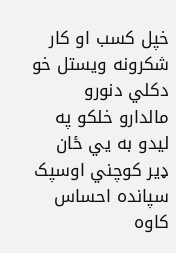خپل كسب او كار شكرونه ويستل خو دكلي دنورو مالدارو خلكو په ليدو به يي ځان ډير كوچني اوسپک سپانده احساس كاوه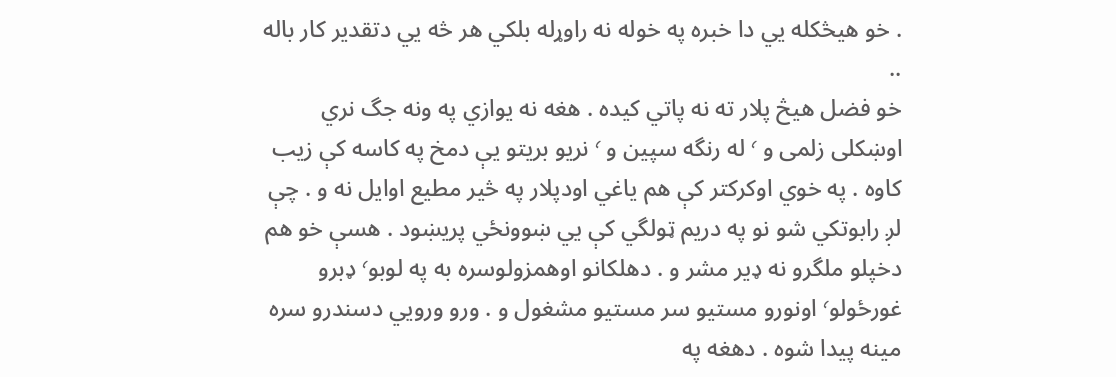. خو هيڅكله يي دا خبره په خوله نه راوړله بلكي هر څه يي دتقدير كار باله ..
خو فضل هيڅ پلار ته نه پاتي كيده . هغه نه يوازي په ونه جگ نري اوښكلى زلمى و ٬ له رنگه سپين و ٬ نريو بريتو يې دمخ په كاسه كې زيب كاوه . په خوي اوكركتر كې هم ياغي اودپلار په څير مطيع اوايل نه و . چې لږ رابوتكي شو نو په دريم ټولگي كې يي ښوونځي پريښود . هسې خو هم دخپلو ملگرو نه ډير مشر و . دهلكانو اوهمزولوسره به په لوبو٬ ډبرو غورځولو٬ اونورو مستيو سر مستيو مشغول و . ورو ورويي دسندرو سره مينه پيدا شوه . دهغه په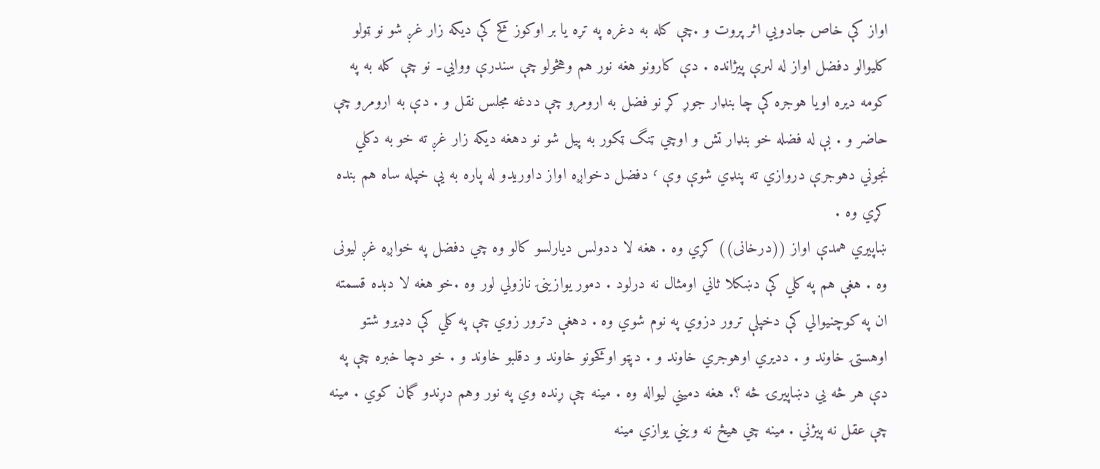اواز كې خاص جادويي اثر پروت و .چې كله به دغره په تړه يا بر اوكوز كڅ كې ديكه زار غږ شو نو ټولو كليوالو دفضل اواز له لىرې پيژانده . دې كارونو هغه نور هم وهڅولو چې سندرې ووايي۔ نو چې كله به په كومه ديره اويا هوجره كې چا بنډار جوړ كړ نو فضل به ارومرو چې ددغه مجلس نقل و . دې به ارومرو چې حاضر و . بې له فضله خو بنډار تش و اوچي ټنگ ټكور به پيل شو نو دهغه ديكه زار غږ ته خو به دكلي نجوني دهوجرې دروازي ته پنډي شوې وې ٬ دفضل دخواږه اواز داوريدو له پاره به يې خپله ساه هم بنده كړي وه .
ښاپيري همدې اواز ((درخانى)) كړي وه . هغه لا ددولس ديارلسو كالو وه چي دفضل په خواږه غږ ليونی وه . هغې هم په كلي كې دښكلا ثاني اومثال نه درلود . دمور يوازينۍ نازولي لور وه .خو هغه لا دبده قسمته ان په كوچنيوالي كې دخپلې ترور دزوي په نوم شوي وه . دهغې دترور زوي چې په كلي كې دډيرو شتو اوهستۍ خاوند و . دديري اوهوجري خاوند و . دپټو اوكڅونو خاوند و دقلبو خاوند و . خو دچا خبره چې په دې هر څه يي دښاپيرۍ څه ؟. هغه دميني ليواله وه . مينه چې ړنده وي په نور وهم دړندو گمان كوي . مينه چې عقل نه پيژني . مينه چي هيڅ نه ويني يوازي مينه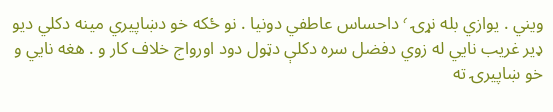ويني . يوازي بله نړۍ ٬ داحساس عاطفي دونيا . نو ځكه خو دښاپيري مينه دكلي ديو ډير غريب نايي له زوي دفضل سره دكلې دټول دود اورواج خلاف كار و . هغه نايي و خو ښاپيرۍ ته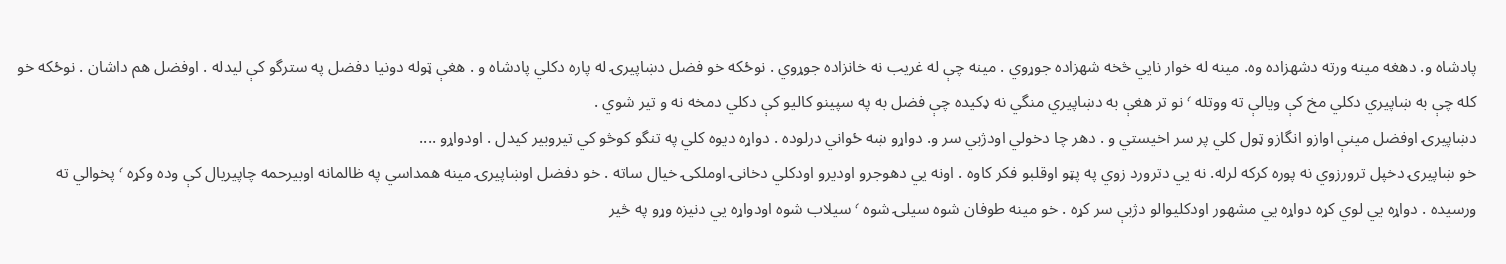پادشاه و. دهغه مينه ورته دشهزاده وه. مينه له خوار نايي څخه شهزاده جوړوي . مينه چې له غريب نه خانزاده جوړوي . نوځكه خو فضل دښاپيرۍ له پاره دكلي پادشاه و . هغې ټوله دونيا دفضل په سترگو كې ليدله . اوفضل هم داشان . نوځكه خو كله چې به ښاپيري دكلي مخ كې ويالې ته ووتله ٬ نو تر هغې به دښاپيري منگي نه ډكيده چې فضل به په سپينو كاليو کې دكلي دمخه نه و تير شوي .
دښاپيرۍ اوفضل مينې اوازو انگازو ټول كلي پر سر اخيستي و . دهر چا دخولي اودژبي سر و. دواړو ښه ځواني درلوده . دواړه ديوه كلي په تنگو كوڅو كي تيروبير كيدل . اودواړو ....
خو ښاپيرۍ دخپل ترورزوي نه پوره كركه لرله. نه يي دترورد زوي په پټو اوقلبو فكر كاوه . اونه يي دهوجرو اوديرو اودكلي دخانۍ اوملكۍ خيال ساته . خو دفضل اوښاپيرۍ مينه همداسي په ظالمانه اوبيرحمه چاپيريال كې وده وكړه ٬ پخوالي ته ورسيده . دواړه يي لوي كړه دواړه يي مشهور اودكليوالو دژبې سر كړه . خو مينه طوفان شوه سيلۍ شوه ٬ سيلاب شوه اودواړه يي دنيزه وړو په څير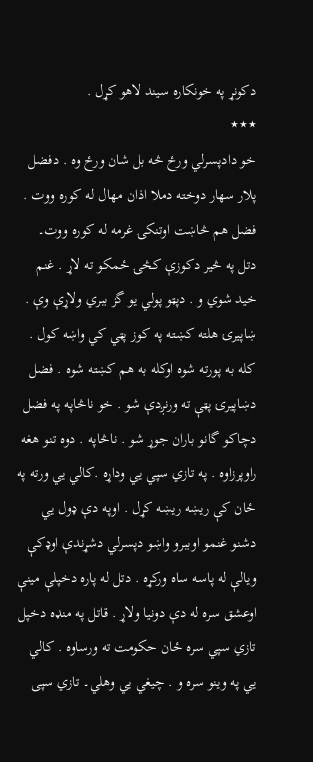دكونړ په خونكاره سيند لاهو كړل .
٭٭٭
خو دادپسرلي ورځ څه بل شان ورځ وه . دفضل پلار سهار دوخته دملا اذان مهال له كوره ووت . فضل هم څاښت اوتنكۍ غرمه له كوره ووت۔ دتل په څير دكوزې كڅۍ ځمكو ته لاړ . غنم خيد شوي و . دپټو پولي يو گز ببري ولاړې وې . ښاپيرۍ هلته كښته په كوز پټي كي واښه كول . كله به پورته شوه اوكله به هم كښته شوه . فضل دښاپيرۍ پټې ته ورنږدې شو . خو ناڅاپه په فضل دچاكو گانو باران جوړ شو . ناڅاپه . دوه تنو هغه راوپرزاوه . په تازي سپي يي وداړه .كالي يي ورته په ځان كې ريښه ريښه كړل . اوپه دې ډول يي دشنو غنمو اوببرو واښو دپسرلي دشړندې اوډكې ويالې له پاسه ساه وركړه . دتل له پاره دخپلې مينې اوعشق سره له دې دونيا ولاړ . قاتل په منډه دخپل تازي سپي سره ځان حكومت ته ورساوه . كالي يي په وينو سره و . چيغي يي وهلي۔ تازي سپی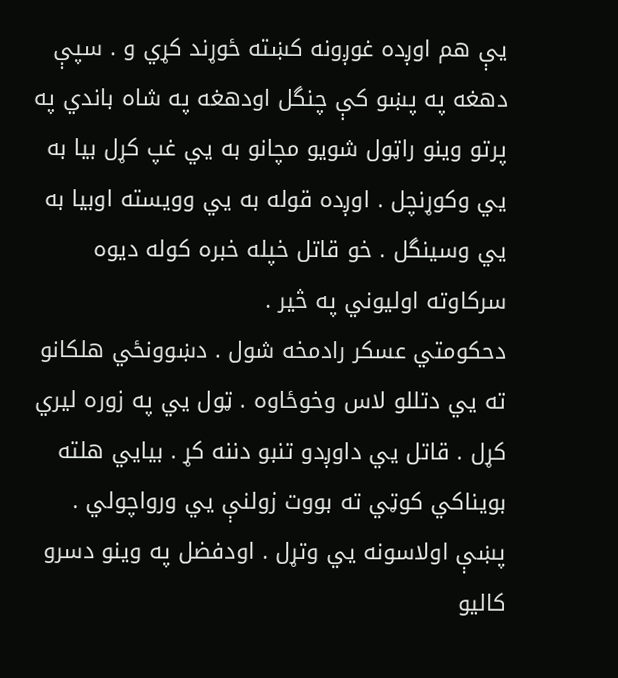يې هم اوږده غوږونه كښته ځوړند كړي و . سپې دهغه په پښو كې چنگل اودهغه په شاه باندي په پرتو وينو راټول شويو مچانو به يي غپ كړل بيا به يي وكوړنچل . اوږده قوله به يي وويسته اوبيا به يي وسينگل . خو قاتل خپله خبره كوله ديوه سركاوته اوليوني په څير .
دحكومتي عسكر رادمخه شول . دښوونځي هلكانو ته يي دتللو لاس وخوځاوه . ټول يي په زوره ليري كړل . قاتل يي داوږدو تنبو دننه كړ . بيايي هلته بويناكي كوټي ته بووت زولنې يي ورواچولي . پښې اولاسونه يي وتړل . اودفضل په وينو دسرو كاليو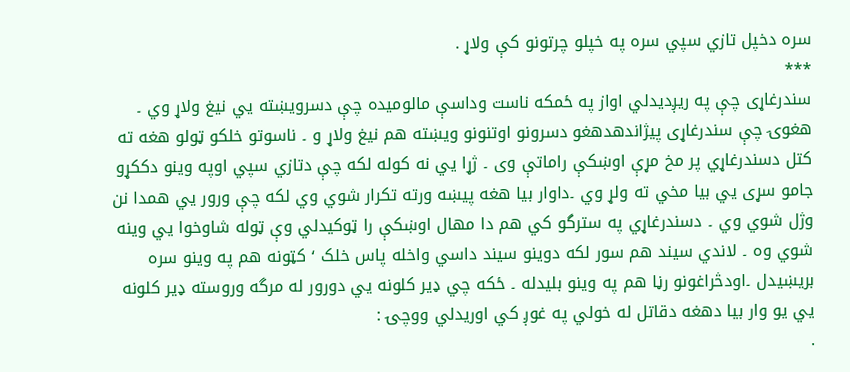سره دخپل تازي سپي سره په خپلو چرتونو كې ولاړ .
٭٭٭
سندرغاړی چې په ريږديدلي اواز په ځمكه ناست وداسې مالوميده چې دسرويښته يي نيغ ولاړ وي ۔ هغوۍ چې سندرغاړى پيژاندهدهغو دسرونو اوتنونو ويښته هم نيغ ولاړ و ۔ ناسوتو خلکو ټولو هغه ته کتل دسندرغاړي پر مخ مړې اوښکې راماتې وى ۔ ژړا يي نه کوله لکه چې دتازي سپي اوپه وينو دککړو جامو سړى يي بيا مخي ته ولړ وي ۔داوار بيا هغه پيښه ورته تکرار شوي وي لکه چې ورور يي همدا نن وژل شوي وي ۔ دسندرغاړي په سترگو کي هم دا مهال اوښکې را ټوکيدلي وې ټوله شاوخوا يي وينه شوي وه ۔ لاندي سيند هم سور لکه دوينو سيند داسي واخله پاس خلک ٬ کټونه هم په وينو سره بريښيدل ۔اودڅراغونو رڼا هم په وينو بليدله ۔ ځکه چي ډير کلونه يي دورور له مرگه وروسته ډير کلونه يي يو وار بيا دهغه دقاتل له خولي په غوږ کي اوريدلي ووچۍ :
.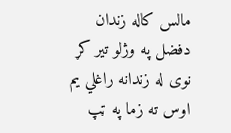مالس كاله زندان دفضل په وژلو تير كړ نوی له زندانه راغلي يم اوس ته زما په ټپ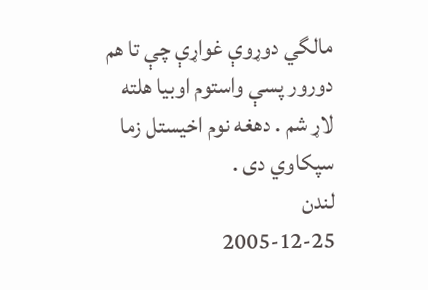مالگي دوړوې غواړې چې تا هم دورور پسې واستوم اوبيا هلته لاړ شم . دهغه نوم اخيستل زما سپكاوي دی .
لندن
2005-12-25